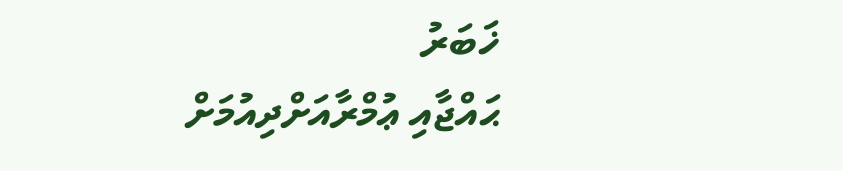ޚަބަރު
ޙައްޖާއި ޢުމްރާއަށްދިއުމަށް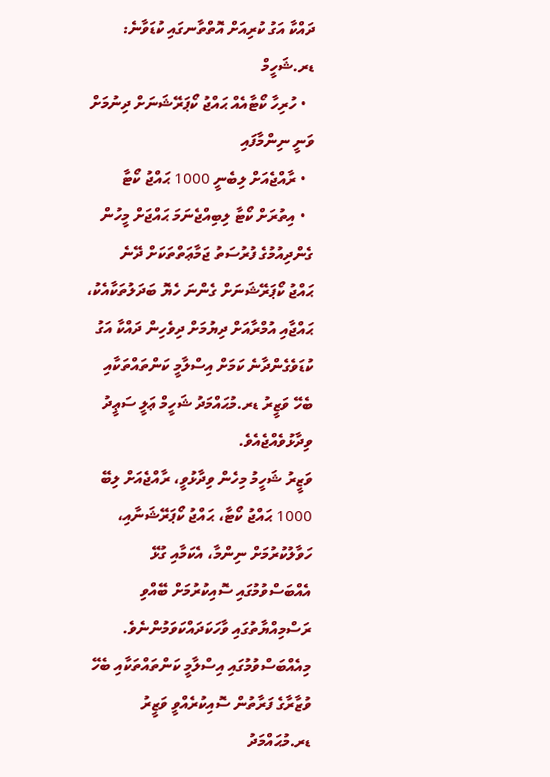ދައްކާ އަގު ކުރިއަށް އޮތްތާނގައި ކުޑަވާނެ: ޑރ.ޝަހީމް
  • ހުރިހާ ކޯޓާއެއް ޙައްޖު ކޯޕަރޭޝަނަށް ދިނުމަށް ވަނީ ނިންމާފައި
  • ރާއްޖެއަށް ލިބެނީ 1000 ޙައްޖު ކޯޓާ
  • އިތުރަށް ކޯޓާ ލިބިއްޖެނަމަ ޙައްޖަށް މީހުން ގެންދިއުމުގެ ފުރުސަތު ޖަމާޢަތްތަކަށް ދޭނެ
ޙައްޖު ކޯޕަރޭޝަނަށް ގެންނަ ހެޔޮ ބަދަލުތަކާއެކު، ޙައްޖާއި އުމްރާއަށް ދިޔުމަށް ދިވެހިން ދައްކާ އަގު ކުޑަވެގެންދާނެ ކަމަށް އިސްލާމީ ކަންތައްތަކާއި ބެހޭ ވަޒީރު ޑރ.މުޙައްމަދު ޝަހީމް ޢަލީ ސަޢީދު ވިދާޅުވެއްޖެއެވެ.
ވަޒީރު ޝަހީމު މިހެން ވިދާޅުވީ، ރާއްޖެއަށް ލިބޭ 1000 ޙައްޖު ކޯޓާ، ޙައްޖު ކޯޕަރޭޝަނާއި، ހަވާލުކުރުމަށް ނިންމާ، އެކަމާއި ގުޅޭ އެއްބަސްވުމުގައި ސޮއިކުރުމަށް ބޭއްވި ރަސްމިއްޔާތުގައި ވާހަކަދައްކަވަމުންނެވެ.
މިއެއްބަސްވުމުގައި އިސްލާމީ ކަންތައްތަކާއި ބެހޭ ވުޒާރާގެ ފަރާތުން ސޮއިކުރެއްވީ ވަޒީރު ޑރ.މުޙައްމަދު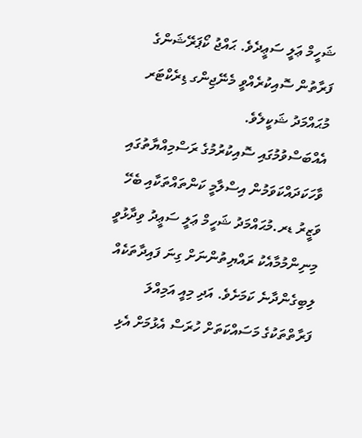ޝަހީމް ޢަލީ ސަޢީދެވެ. ޙައްޖު ކޯޕަރޭޝަންގެ ފަރާތުން ސޮއިކުރެއްވީ މެނޭޖިންގ ޑިރެކްޓަރ މުޙައްމަދު ޝަކީލެވެ.
އެއްބަސްވުމުގައި ސޮއިކުރުމުގެ ރަސްމިއްޔާތުގައި ވާހަކަދައްކަވަމުން އިސްލާމީ ކަންތައްތަކާއި ބެހޭ ވަޒީރު ޑރ.މުޙައްމަދު ޝަހީމް ޢަލީ ސަޢީދު ވިދާޅުވީ މިނިންމުމާއެކު ރައްޔިތުންނަށް ގިނަ ފައިދާތަކެއް ލިބިގެންދާނެ ކަމަށެވެ. އަދި މިއީ އަމިއްލަ ފަރާތްތަކުގެ މަސައްކަތަށް ހުރަސް އެޅުމަށް އެޅި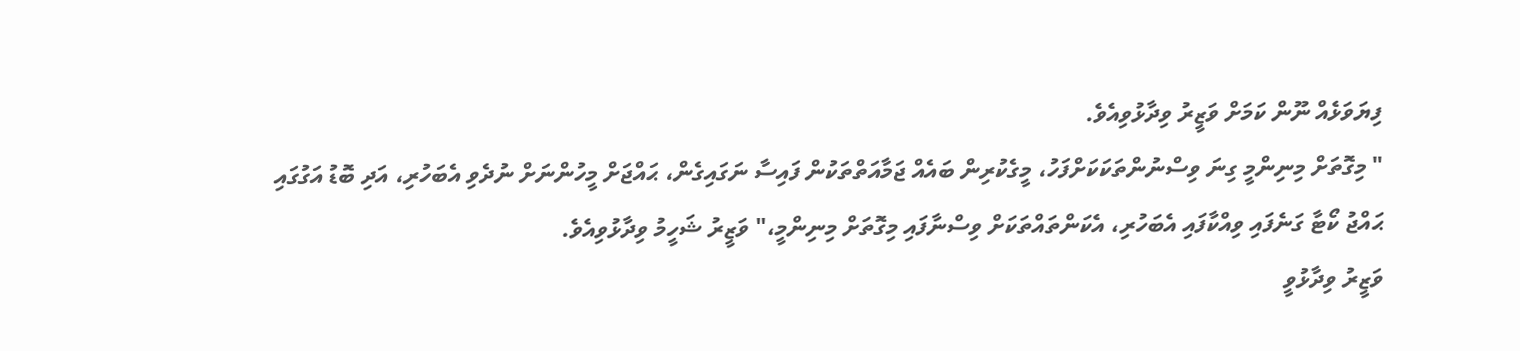ފިޔަވަޅެއް ނޫން ކަމަށް ވަޒީރު ވިދާޅުވިއެވެ.
" މިގޮތަށް މިނިންމީ ގިނަ ވިސްނުންތަކަކަށްފަހު، މީގެކުރިން ބައެއް ޖަމާއަތްތަކުން ފައިސާ ނަގައިގެން، ޙައްޖަށް މީހުންނަށް ނުދެވި އެބަހުރި، އަދި ބޮޑު އަގުގައި ޙައްޖު ކޯޓާ ގަނެފައި ވިއްކާފައި އެބަހުރި، އެކަންތައްތަކަށް ވިސްނާފައި މިގޮތަށް މިނިންމީ،" ވަޒީރު ޝަހީމު ވިދާޅުވިއެވެ.
ވަޒީރު ވިދާޅުވީ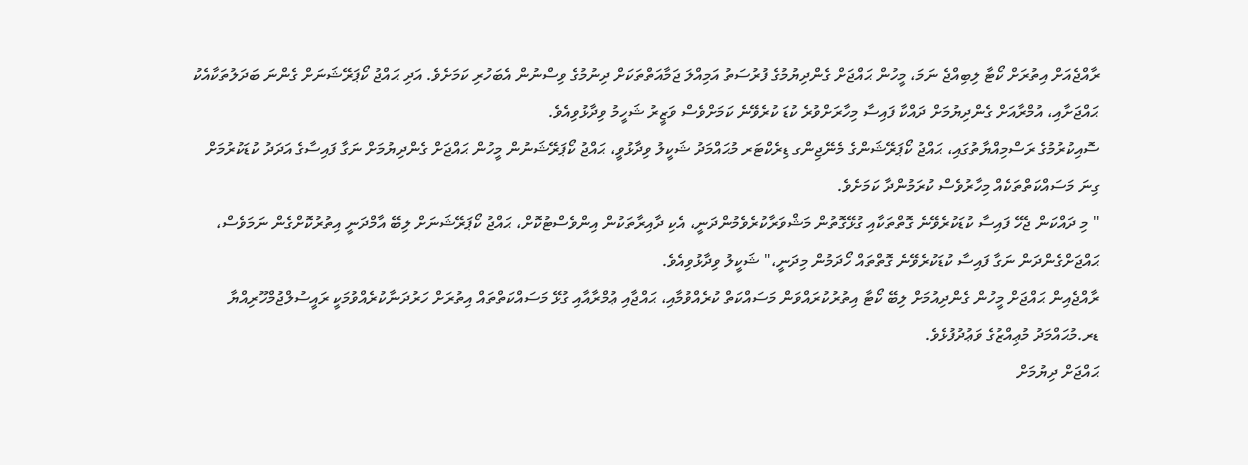ރާއްޖެއަށް އިތުރަށް ކޯޓާ ލިބިއްޖެ ނަމަ، މީހުން ޙައްޖަށް ގެންދިޔުމުގެ ފުރުސަތު އަމިއްލަ ޖަމާއަތްތަކަށް ދިނުމުގެ ވިސްނުން އެބަހުރި ކަމަށެވެ. އަދި ޙައްޖު ކޯޕަރޭޝަނަށް ގެންނަ ބަދަލުތަކާއެކު ޙައްޖަށާއި، އުމްރާއަށް ގެންދިޔުމަށް ދައްކާ ފައިސާ މިހާރަށްވުރެ ކުޑަ ކުރެވޭނެ ކަމަށްވެސް ވަޒީރު ޝަހީމު ވިދާޅުވިއެވެ.
ސޮއިކުރުމުގެ ރަސްމިއްޔާތުގައި، ޙައްޖު ކޯޕަރޭޝަންގެ މެނޭޖިންގ ޑިރެކްޓަރ މުޙައްމަދު ޝަކީލު ވިދާޅުވީ، ޙައްޖު ކޯޕަރޭޝަނުން މީހުން ޙައްޖަށް ގެންދިޔުމަށް ނަގާ ފައިސާގެ އަދަދު ކުޑަކުރުމަށް ގިނަ މަސައްކަތްތަކެއް މިހާރުވެސް ކުރަމުންދާ ކަމަށެވެ.
" މި ދައްކަން ޖެހޭ ފައިސާ ކުޑަކުރެވޭނެ ގޮތްތަކާއި ގުޅޭގޮތުން މަޝްވަރާކުރެވެމުންދަނީ، އެކި ދާއިރާތަކުން އިންވެސްޓުކޮށް، ޙައްޖު ކޯޕަރޭޝަނަށް ލިބޭ އާމްދަނީ އިތުރުކޮށްގެން ނަމަވެސް، ޙައްޖަށްގެންދަން ނަގާ ފައިސާ ކުޑަކުރެވޭނެ ގޮތްތައް ހޯދަމުން މިދަނީ،" ޝަކީލު ވިދާޅުވިއެވެ.
ރާއްޖެއިން ޙައްޖަށް މީހުން ގެންދިއުމަށް ލިބޭ ކޯޓާ އިތުރުކުރައްވަން މަސައްކަތް ކުރެއްވުމާއި، ޙައްޖާއި ޢުމްރާއާއި ގުޅޭ މަސައްކަތްތައް އިތުރަށް ހަރުދަނާކުރެއްވުމަކީ ރައީސުލްޖުމްހޫރިއްޔާ ޑރ.މުޙައްމަދު މުޢިއްޒުގެ ވަޢުދުފުޅެވެ.
ޙައްޖަށް ދިޔުމަށް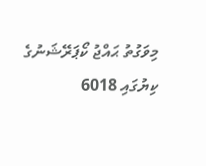މިވަގުތު ޙައްޖު ކޯޕަރޭޝަނުގެ ކިޔުގައި 6018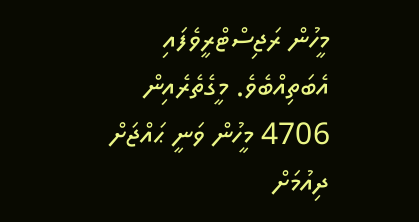މީހުން ރަޖިސްޓްރީވެފައި އެބަތިއްބެވެ. މީގެތެރެއިން 4706 މީހުން ވަނީ ޙައްޖަށް ދިއުމަށް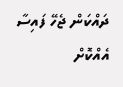ދައްކަން ޖެހޭ ފައިސާ އެއްކޮށް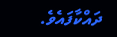ދައްކާފައެވެ.